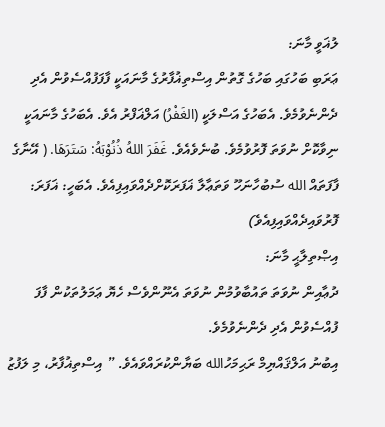ލުޣަވީ މާނަ:
ޢަރަބި ބަހުގައި ބަހުގެ ގޮތުން އިސްތިޣުފާރުގެ މާނައަކީ ފާފަފުއްސެވުން އެދި ދެންނެވުމެވެ. އެބަހުގެ އަސްލަކީ (الغَفْرُ) އަލްޣަފްރު އެވެ. އެބަހުގެ މާނައަކީ ނިވާކޮށް ނުވަތަ ފޮރުވުމެވެ. ބުނެވެއެވެ. غَفَرَ اللهُ ذُنُوْبَهُ: سَتَرَهَا. ( އޭނާގެ ފާފަތައް الله ސުބުހާނަހޫ ވަތަޢާލާ ޣަފަރަކޮށްދެއްވައިފިއެވެ. އެބަހީ: ޣަފަރަ: ފޮރުވައިދެއްވައިފިއެވެ)
އިޞްތިލާޙީ މާނަ:
ދުޢާއިން ނުވަތަ ތައުބާވުމުން ނުވަތަ އެނޫންވެސް ހެޔޮ ޢަމަލުތަކުން ފާފަ ފުއްސެވުން އެދި ދެންނެވުމެވެ.
އިބުނު އަލްޤައްޔިމް ރަޙިމަހުالله ބަޔާންކުރައްވައެވެ. ” އިސްތިޣުފާރު، މި ލަފުޒު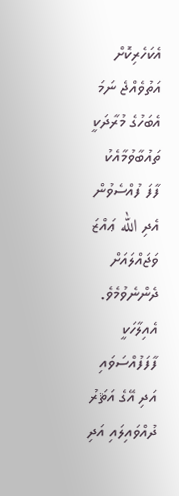އެކަހެރިކޮށް އަތުވެއްޖެ ނަމަ އެބަހުގެ މުރާދަކީ ތައުބާވުމާއެކު ފާފަ ފުއްސެވުން އެދި الله ޢައްޒަ ވަޖައްލައަށް ދެންނެވުމެވެ. އެއިލާހަކީ ފާފަފުއްސަވައި އަދި އޭގެ އަޘަރު ދުއްވައިލައި އަދި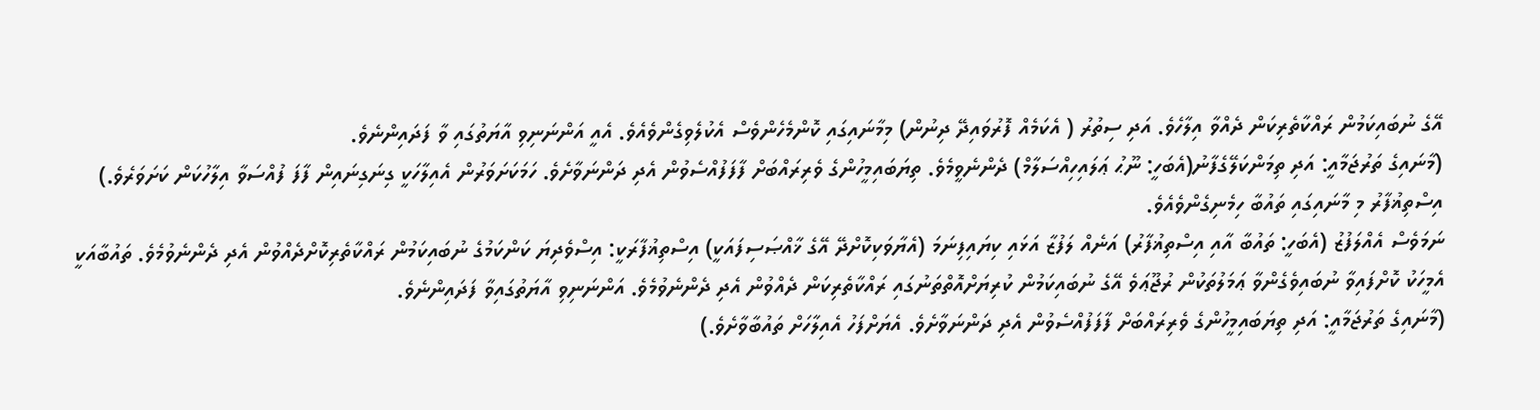އޭގެ ނުބައިކަމުން ރައްކާތެރިކަން ދެއްވާ އިލާހެވެ. އަދި ސިތުރު ( އެކަމެއް ފޮރުވައިދޭ ދިނުން) މިމާނައިގައި ކޮންމެހެންވެސް އެކުލެވިގެންވެއެވެ. އެއީ އަންނަނިވި އާޔަތުގައި ވާ ފަދައިންނެވެ.
(މާނައިގެ ތަރުޖަމާއީ: އަދި ތިމަންކަލޭގެފާނު(އެބަހީ: ނޫޙު ޢަލައިހިއްސަލާމް) ދެންނެވީމެވެ. ތިޔަބައިމީހުންގެ ވެރިރައްބަށް ފާފަފުއްސެވުން އެދި ދަންނަވާށެވެ. ހަމަކަށަވަރުން އެއިލާހަކީ ގިނަގިނައިން ފާފަ ފުއްސަވާ އިލާހުކަން ކަށަވަރެވެ.)
އިސްތިޣުފާރު މި މާނައިގައި ތައުބާ ހިމެނިގެންވެއެވެ.
ނަމަވެސް އެއްލަފުޒު (އެބަހީ: ތައުބާ އާއި އިސްތިޣުފާރު) އަނެއް ލަފުޒާ އަޅައި ކިޔައިފިނަމަ (އެޔާވަކިކޮށްދޭ އޭގެ ޚާއްޞަސިފައަކީ) އިސްތިޣުފާރަކީ: އިސްވެދިޔަ ކަންކަމުގެ ނުބައިކަމުން ރައްކާތެރިކޮށްދެއްވުން އެދި ދެންނެވުމެވެ. ތައުބާއަކީ އެމީހަކު ކޮށްފައިވާ ނުބައިވެގެންވާ ޢަމަލުތަކުން ރުޖޫޢަވެ އޭގެ ނުބައިކަމުން ކުރިޔަށްއޮތްތަނުގައި ރައްކާތެރިކަން ދެއްވުން އެދި ދެންނެވުމެވެ. އަންނަނިވި އާޔަތުގައިވާ ފަދައިންނެވެ.
(މާނައިގެ ތަރުޖަމާއީ: އަދި ތިޔަބައިމީހުންގެ ވެރިރައްބަށް ފާފަފުއްސެވުން އެދި ދަންނަވާށެވެ. އެޔަށްފަހު އެއިލާހަށް ތައުބާވާށެވެ.)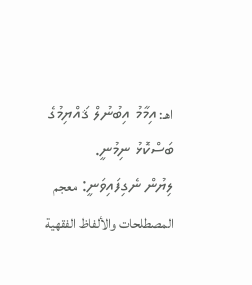اهـ: އިމާމު އިބުނުލް ޤައްޔިމުގެ ބަސްކޮޅު ނިމުނީ.
ލިޔުން ނެގިފައިވަނީ: معجم المصطلحات والألفاظ الفقهية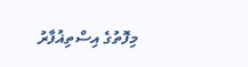މިފޮތުގެ އިސްތިޣުފާރު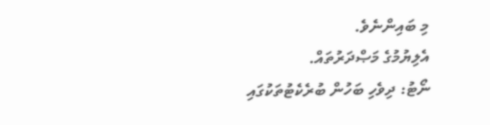މި ބައިންނެވެ.
އެލިޔުމުގެ މަޞްދަރުތައް.
ނޯޓު: ދިވެހި ބަހުން ބުރެކެޓުތަކުގައި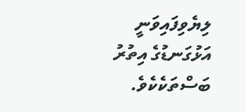ލިޔެވިފައިވަނީ އަޅުގަނޑުގެ އިތުރު ބަސްތަކެކެވެ.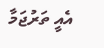އެއީ ތަރުޖަމާ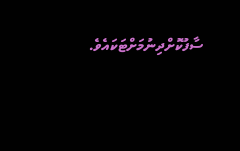ސާފުކޮށްދިނުމަށްޓަކައެވެ.